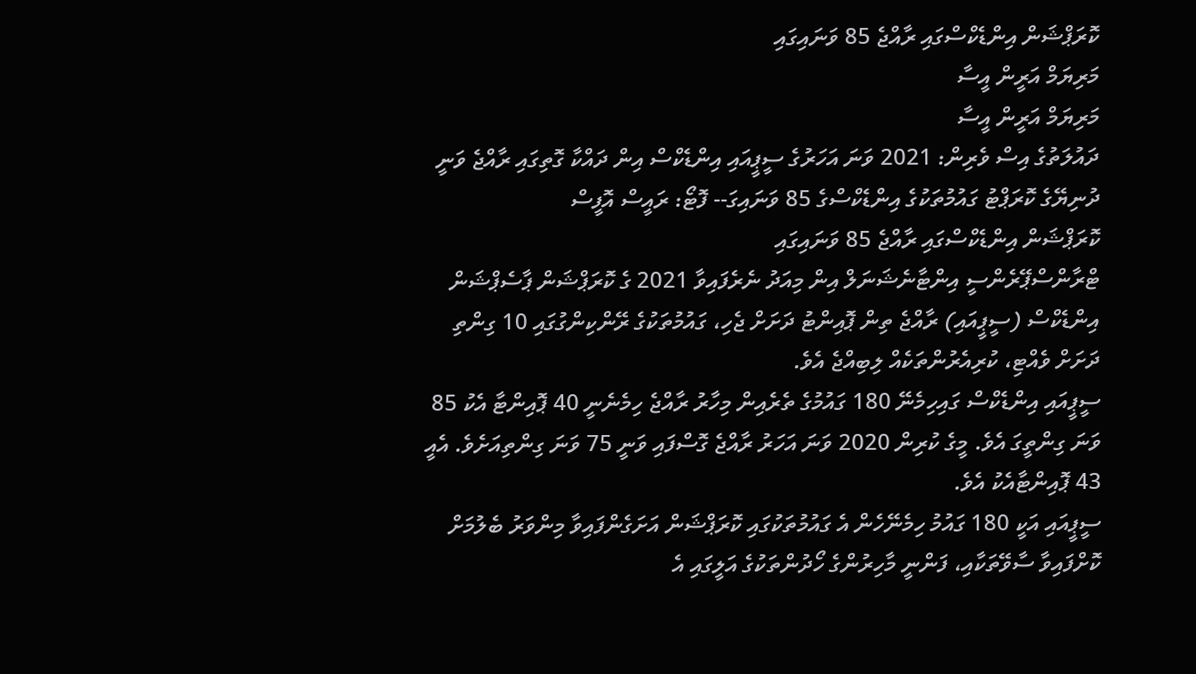ކޮރަޕްޝަން އިންޑެކްސްގައި ރާއްޖެ 85 ވަނައިގައި
މަރިޔަމް އަރީން އީސާ
މަރިޔަމް އަރީން އީސާ
ދައުލަތުގެ އިސް ވެރިން: 2021 ވަނަ އަހަރުގެ ސީޕީއައި އިންޑެކްސް އިން ދައްކާ ގޮތިގައި ރާއްޖެ ވަނީ ދުނިޔޭގެ ކޮރަޕްޓު ގައުމުތަކުގެ އިންޑެކްސްގެ 85 ވަނައިގަ-- ފޮޓޯ: ރައީސް އޮފީސް
ކޮރަޕްޝަން އިންޑެކްސްގައި ރާއްޖެ 85 ވަނައިގައި
ޓްރާންސްޕޭރެންސީ އިންޓާނެޝަނަލް އިން މިއަދު ނެރެފައިވާ 2021 ގެ ކޮރަޕްޝަން ޕާސެޕްޝަން އިންޑެކްސް (ސީޕީއައި) ރާއްޖެ ތިން ޕޮއިންޓު ދަށަށް ޖެހި، ގައުމުތަކުގެ ރޭންކިންގުގައި 10 ގިންތި ދަށަށް ވެއްޓި، ކުރިއެރުންތަކެއް ލިބިއްޖެ އެވެ.
ސީޕީއައި އިންޑެކްސް ގައިހިމެނޭ 180 ގައުމުގެ ތެރެއިން މިހާރު ރާއްޖެ ހިމެނެނީ 40 ޕޮއިންޓާ އެކު 85 ވަނަ ގިންތީގަ އެވެ. މީގެ ކުރިން 2020 ވަނަ އަހަރު ރާއްޖެ ގޮސްފައި ވަނީ 75 ވަނަ ގިންތިއަށެވެ. އެއީ 43 ޕޮއިންޓާއެކު އެވެ.
ސީޕީއައި އަކީ 180 ގައުމު ހިމެނޭހެން އެ ގައުމުތަކުގައި ކޮރަޕްޝަން އަށަގެންފައިވާ މިންވަރު ބެލުމަށް ކޮށްފައިވާ ސާވޭތަކާއި، ފަންނީ މާހިރުންގެ ހޯދުންތަކުގެ އަލީގައި އެ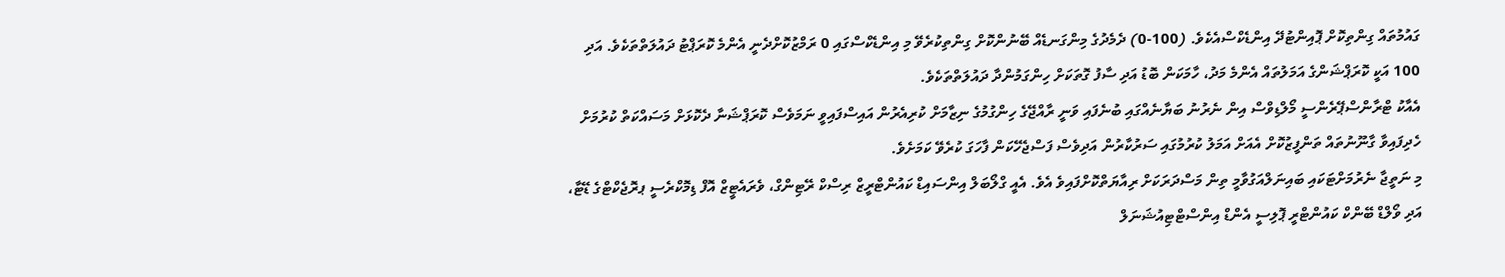ގައުމުތައް ގިންތިކޮށް ޕޮއިންޓުދޭ އިންޑެކްސްއެކެވެ. (100-0) ދެމެދުގެ މިންގަނޑެއް ބޭނުންކޮށް ގިންތިކުރެވޭ މި އިންޑެކްސްގައި 0 ރަމްޒުކޮށްދެނީ އެންމެ ކޮރަޕްޓު ދައުލަތްތަކެވެ. އަދި 100 އަކީ ކޮރަޕްޝަންގެ އަމަލުތައް އެންމެ މަދު، ހާމަކަން ބޮޑު އަދި ސާފު ގޮތަކަށް ހިންގަމުންދާ ދައުލަތްތަކެވެ.
އެއާކު ޓްރާންސްޕޭރެންސީ މޯލްޑިވްސް އިން ނެރުނު ބަޔާނެއްގައި ބުނެފައި ވަނީ ރާއްޖޭގެ ހިންގުމުގެ ނިޒާމަށް ކުރިއެރުން އައިސްފައިވީ ނަމަވެސް ކޮރަޕްޝަނާ ދެކޮޅަށް މަސައްކަތް ކުރުމަށް ހެދިފައިވާ ގާނޫނުތައް ތަންފީޒުކޮށް އެއަށް އަމަލު ކުރުމުގައި ސަރުކާރުން އަދިވެސް ފަސްޖެހޭކަން ފާހަގަ ކުރެވޭ ކަމަށެވެ.
މި ނަތީޖާ ނެރުމަށްޓަކައި ބައިނަލްއަގުވާމީ ތިން މަސްދަރަކަށް ރިއާޔަތްކޮށްފައިވެ އެވެ. އެއީ ގްލޯބަލް އިންސައިޑް ކައުންޓްރީޒް ރިސްކް ރޭޓިންގް، ވެރައެޓީޒް އޮފް ޑިމޮކްރެސީ ޕރޮޖެކްޓްގެ ޑޭޓާ، އަދި ވޯލްޑް ބޭންކް ކައުންޓްރީ ޕޮލިސީ އެންޑް އިންސްޓްޓިއުޝަނަލް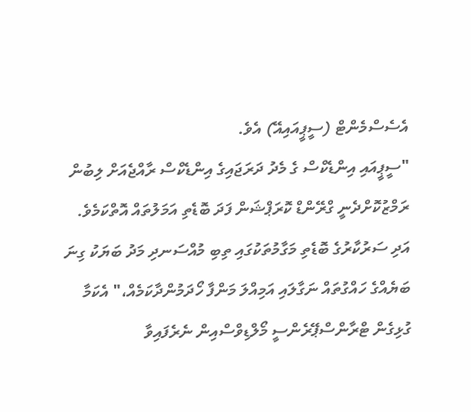އެސެސްމެންޓް (ސީޕީއައިއޭ) އެވެ.
"ސީޕީއައި އިންޑެކްސް ގެ މެދު ދަރަޖައިގެ އިންޑެކްސް ރާއްޖެއަށް ލިބުން ރަމްޒުކޮށްދެނީ ގްރޭންޑް ކޮރަޕްޝަން ފަދަ ބޮޑެތި އަމަލުތައް އޮތްކަމެވެ. އަދި ސަރުކާރުގެ ބޮޑެތި މަގާމުތަކުގައި ތިބި މުއްސަނދި މަދު ބަޔަކު ގިނަ ބަޔެއްގެ ހައްގުތައް ނަގާލައި އަމިއްލަ މަންފާ ހޯދަމުންދާކަމެއް،" އެކަމާ ގުޅިގެން ޓްރާންސްޕޭރެންސީ މޯލްޑިވްސްއިން ނެރެފައިވާ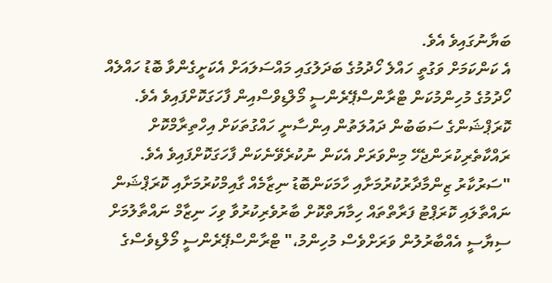ބަޔާނުގައިވެ އެވެ.
އެ ކަންކަމަށް ވަގުތީ ހައްލެ ހޯދުމުގެ ބަދަލުގައި މައްސަލައަށް އެކަށީގެންވާ ބޮޑު ހައްލެއް ހޯދުމުގެ މުހިންމުކަން ޓްރާންސްޕޭރެންސީ މޯލްޑިވްސްއިން ފާހަގަކޮށްފައިވެ އެވެ. ކޮރަޕްޝަންގެ ސަބަބުން ދައުލަތުން އިންސާނީ ހައްގުތަކަށް އިހްތިރާމްކޮށް ރައްކާތެރިކުރަންޖެހޭ މިންވަރަށް އެކަން ނުކުރެވޭނެކަން ފާހަގަކޮށްފައިވެ އެވެ.
"ސަރުކާރު ޒިންމާދާރުކުރުމަށާއި ހާމަކަންބޮޑު ނިޒާމެއް ގާއިމްކުރުމަށާއި ކޮރަޕްޝަން ނައްތާލައި ކޮރަޕްޓު ފަރާތްތައް ހިމާޔަތްކޮށް ބާރުވެރިކުރުވާ ވިހަ ނިޒާމް ނައްތާލުމަށް ސިޔާސީ އެއްބާރުލުން ވަރަށްވެސް މުހިންމު،" ޓްރާންސްޕޭރެންސީ މޯލްޑިވެސްގެ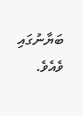ބަޔާނުގައި ވެއެވެ.